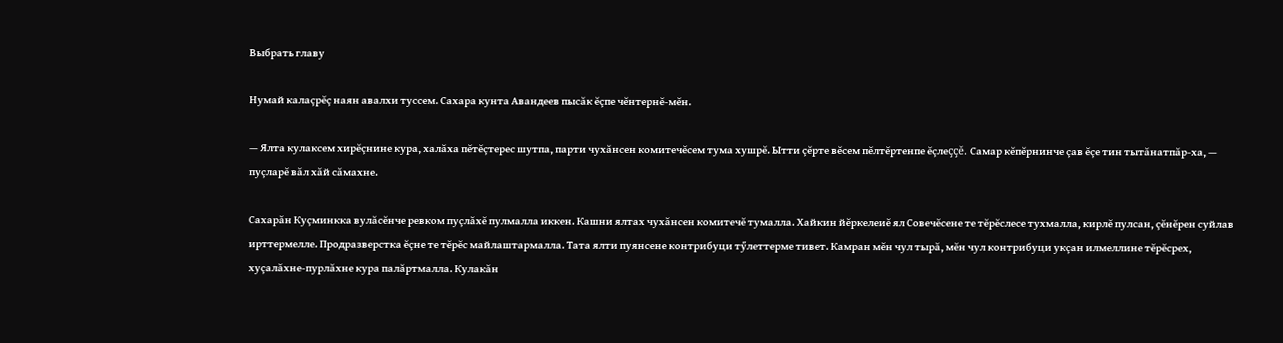Выбрать главу

Нумай калаçрĕç наян авалхи туссем. Сахара кунта Авандеев пысăк ĕçпе чĕнтернĕ-мĕн.

— Ялта кулаксем хирĕçнине кура, халăха пĕтĕçтерес шутпа, парти чухăнсен комитечĕсем тума хушрĕ. Ытти çĕрте вĕсем пĕлтĕртенпе ĕçлеççĕ. Самар кĕпĕрнинче çав ĕçе тин тытăнатпăр-ха, — пуçларĕ вăл хăй сăмахне.

Сахарăн Куçминкка вулăсĕнче ревком пуçлăхĕ пулмалла иккен. Кашни ялтах чухăнсен комитечĕ тумалла. Хайкин йĕркелеиĕ ял Совечĕсене те тĕрĕслесе тухмалла, кирлĕ пулсан, çĕнĕрен суйлав ирттермелле. Продразверстка ĕçне те тĕрĕс майлаштармалла. Тата ялти пуянсене контрибуци тӳлеттерме тивет. Камран мĕн чул тырă, мĕн чул контрибуци укçан илмеллине тĕрĕсрех, хуçалăхне-пурлăхне кура палăртмалла. Кулакăн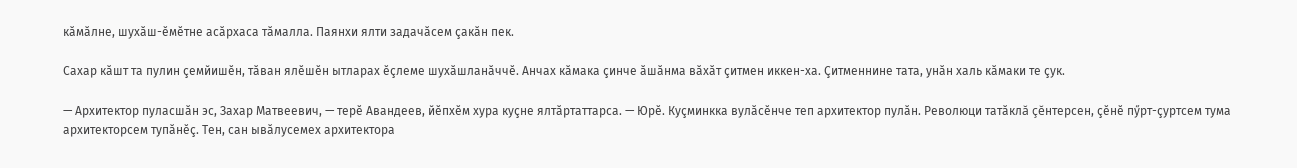кăмăлне, шухăш-ĕмĕтне асăрхаса тăмалла. Паянхи ялти задачăсем çакăн пек.

Сахар кăшт та пулин çемйишĕн, тăван ялĕшĕн ытларах ĕçлеме шухăшланăччĕ. Анчах кăмака çинче ăшăнма вăхăт çитмен иккен-ха. Çитменнине тата, унăн халь кăмаки те çук.

— Архитектор пуласшăн эс, Захар Матвеевич, — терĕ Авандеев, йĕпхĕм хура куçне ялтăртаттарса. — Юрĕ. Куçминкка вулăсĕнче теп архитектор пулăн. Революци татăклă çĕнтерсен, çĕнĕ пӳрт-çуртсем тума архитекторсем тупăнĕç. Тен, сан ывăлусемех архитектора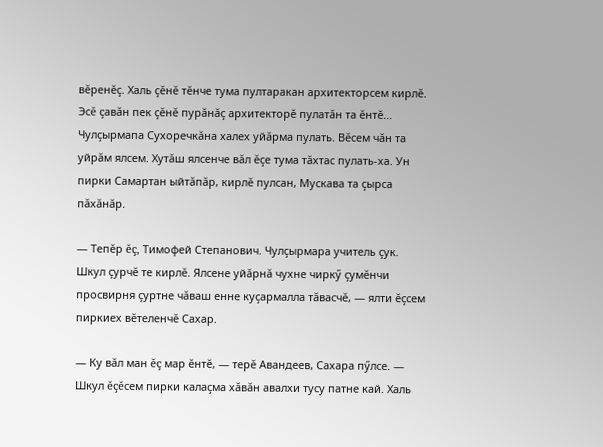вĕренĕç. Халь çĕнĕ тĕнче тума пултаракан архитекторсем кирлĕ. Эсĕ çавăн пек çĕнĕ пурăнăç архитекторĕ пулатăн та ĕнтĕ… Чулçырмапа Сухоречкăна халех уйăрма пулать. Вĕсем чăн та уйрăм ялсем. Хутăш ялсенче вăл ĕçе тума тăхтас пулать-ха. Ун пирки Самартан ыйтăпăр, кирлĕ пулсан, Мускава та çырса пăхăнăр.

— Тепĕр ĕç, Тимофей Степанович. Чулçырмара учитель çук. Шкул çурчĕ те кирлĕ. Ялсене уйăрнă чухне чиркӳ çумĕнчи просвирня çуртне чăваш енне куçармалла тăвасчĕ, — ялти ĕçсем пиркиех вĕтеленчĕ Сахар.

— Ку вăл ман ĕç мар ĕнтĕ, — терĕ Авандеев, Сахара пӳлсе. — Шкул ĕçĕсем пирки калаçма хăвăн авалхи тусу патне кай. Халь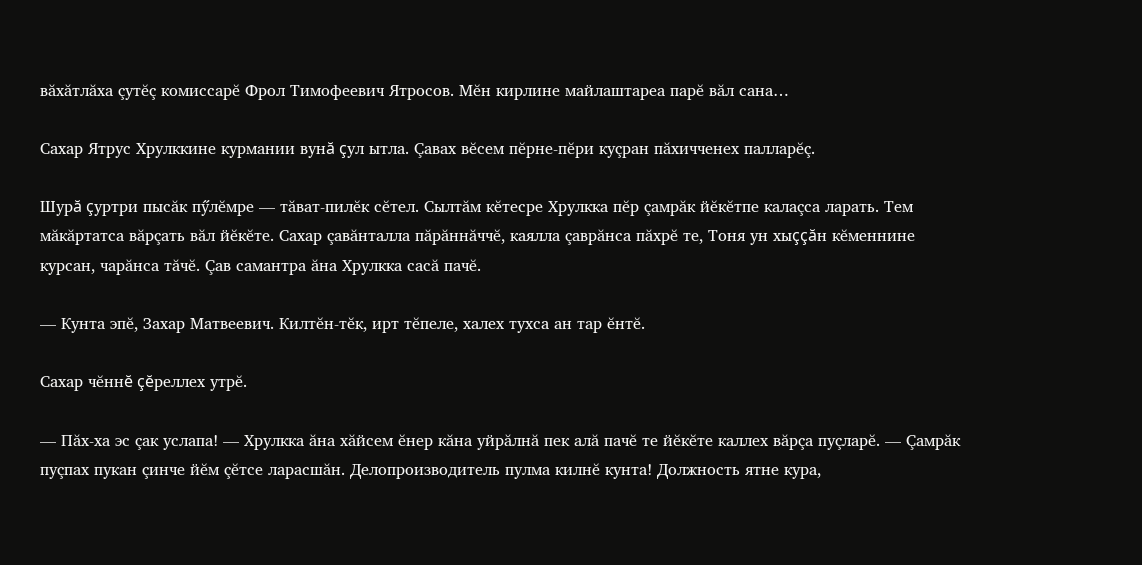вăхăтлăха çутĕç комиссарĕ Фрол Тимофеевич Ятросов. Мĕн кирлине майлаштареа парĕ вăл сана…

Сахар Ятрус Хрулккине курмании вунă çул ытла. Çавах вĕсем пĕрне-пĕри куçран пăхичченех палларĕç.

Шурă çуртри пысăк пӳлĕмре — тăват-пилĕк сĕтел. Сылтăм кĕтесре Хрулкка пĕр çамрăк йĕкĕтпе калаçса ларать. Тем мăкăртатса вăрçать вăл йĕкĕте. Сахар çавăнталла пăрăннăччĕ, каялла çаврăнса пăхрĕ те, Тоня ун хыççăн кĕменнине курсан, чарăнса тăчĕ. Çав самантра ăна Хрулкка сасă пачĕ.

— Кунта эпĕ, Захар Матвеевич. Килтĕн-тĕк, ирт тĕпеле, халех тухса ан тар ĕнтĕ.

Сахар чĕннĕ çĕреллех утрĕ.

— Пăх-ха эс çак услапа! — Хрулкка ăна хăйсем ĕнер кăна уйрăлнă пек алă пачĕ те йĕкĕте каллех вăрçа пуçларĕ. — Çамрăк пуçпах пукан çинче йĕм çĕтсе ларасшăн. Делопроизводитель пулма килнĕ кунта! Должность ятне кура,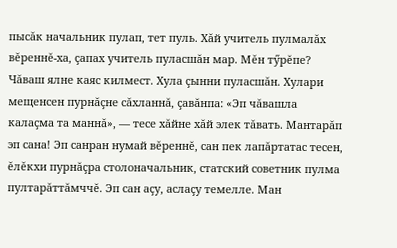пысăк начальник пулап, тет пуль. Хăй учитель пулмалăх вĕреннĕ-ха, çапах учитель пуласшăн мар. Мĕн тӳрĕпе? Чăваш ялне каяс килмест. Хула çынни пуласшăн. Хулари мещенсен пурнăçне сăхланнă, çавăнпа: «Эп чăвашла калаçма та маннă», — тесе хăйне хăй элек тăвать. Мантарăп эп сана! Эп санран нумай вĕреннĕ, сан пек лапăртатас тесен, ĕлĕкхи пурнăçра столоначальник, статский советник пулма пултарăттăмччĕ. Эп сан аçу, аслаçу темелле. Ман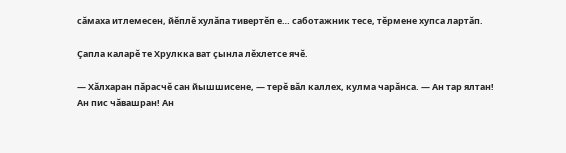сăмаха итлемесен, йĕплĕ хулăпа тивертĕп е… саботажник тесе, тĕрмене хупса лартăп.

Çапла каларĕ те Хрулкка ват çынла лĕхлетсе ячĕ.

— Хăлхаран пăрасчĕ сан йышшисене, — терĕ вăл каллех, кулма чарăнса. — Ан тар ялтан! Ан пис чăвашран! Ан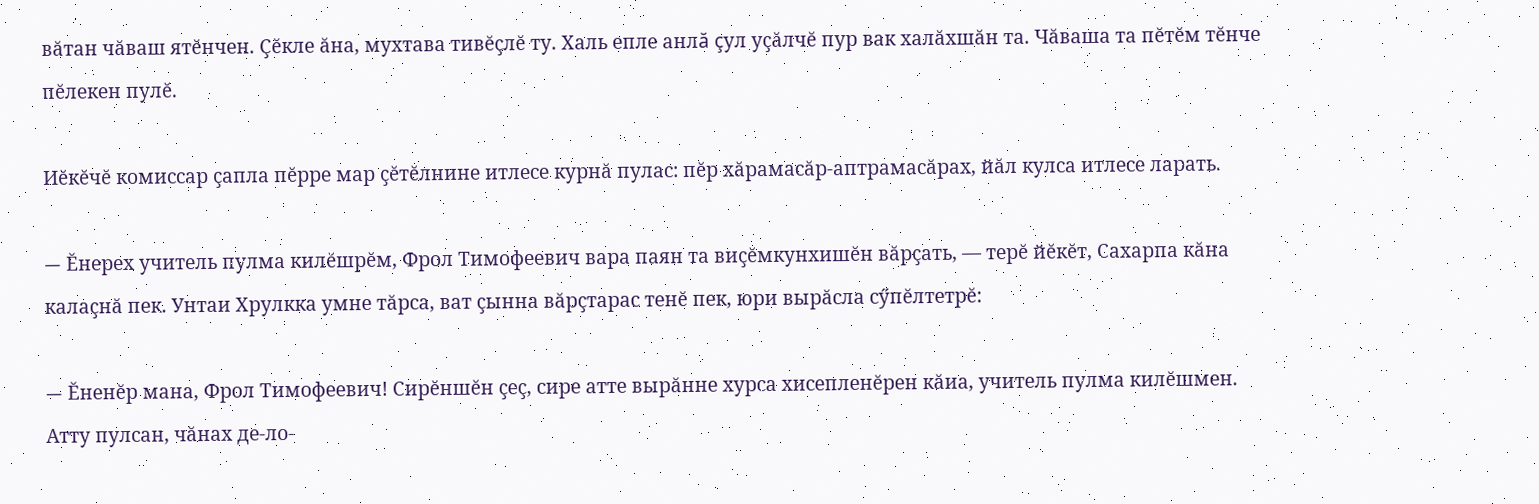вăтан чăваш ятĕнчен. Çĕкле ăна, мухтава тивĕçлĕ ту. Халь епле анлă çул уçăлчĕ пур вак халăхшăн та. Чăваша та пĕтĕм тĕнче пĕлекен пулĕ.

Иĕкĕчĕ комиссар çапла пĕрре мар çĕтĕлнине итлесе курнă пулас: пĕр хăрамасăр-аптрамасăрах, йăл кулса итлесе ларать.

— Ĕнерех учитель пулма килĕшрĕм, Фрол Тимофеевич вара паян та виçĕмкунхишĕн вăрçать, — терĕ йĕкĕт, Сахарпа кăна калаçнă пек. Унтаи Хрулкка умне тăрса, ват çынна вăрçтарас тенĕ пек, юри вырăсла сӳпĕлтетрĕ:

— Ĕненĕр мана, Фрол Тимофеевич! Сирĕншĕн çеç, сире атте вырăнне хурса хисепленĕрен кăиа, учитель пулма килĕшмен. Атту пулсан, чăнах де-ло-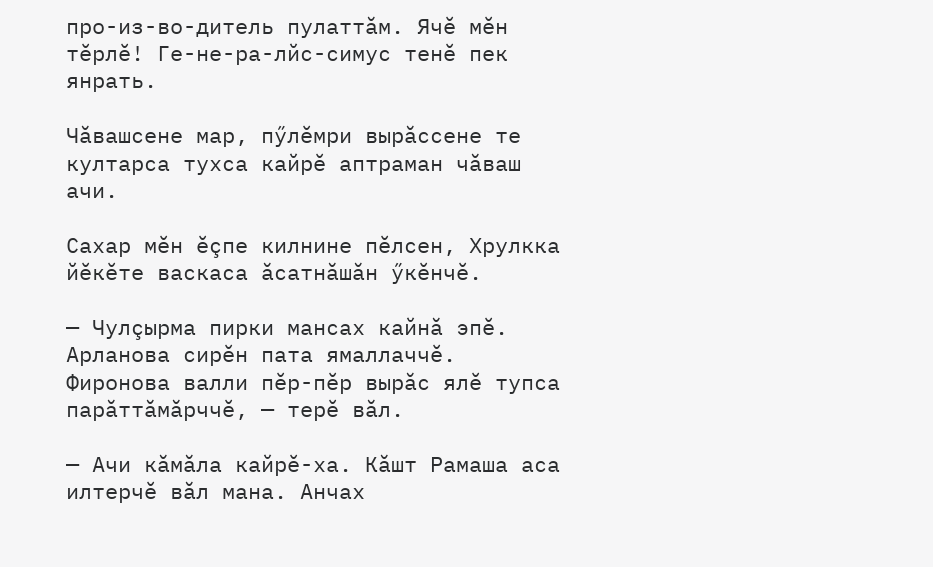про-из-во-дитель пулаттăм. Ячĕ мĕн тĕрлĕ! Ге-не-ра-лйс-симус тенĕ пек янрать.

Чăвашсене мар, пӳлĕмри вырăссене те култарса тухса кайрĕ аптраман чăваш ачи.

Сахар мĕн ĕçпе килнине пĕлсен, Хрулкка йĕкĕте васкаса ăсатнăшăн ӳкĕнчĕ.

— Чулçырма пирки мансах кайнă эпĕ. Арланова сирĕн пата ямаллаччĕ. Фиронова валли пĕр-пĕр вырăс ялĕ тупса парăттăмăрччĕ, — терĕ вăл.

— Ачи кăмăла кайрĕ-ха. Кăшт Рамаша аса илтерчĕ вăл мана. Анчах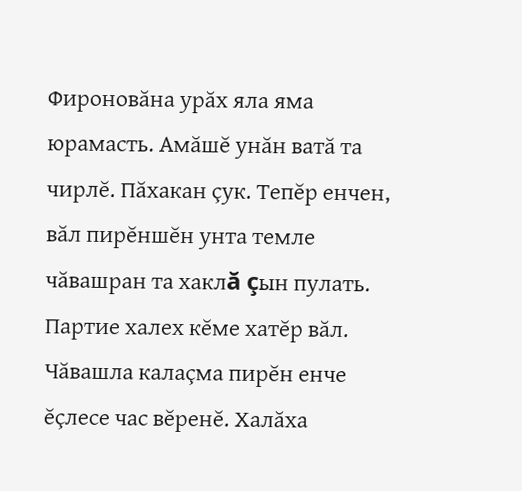Фироновăна урăх яла яма юрамасть. Амăшĕ унăн ватă та чирлĕ. Пăхакан çук. Тепĕр енчен, вăл пирĕншĕн унта темле чăвашран та хаклă çын пулать. Партие халех кĕме хатĕр вăл. Чăвашла калаçма пирĕн енче ĕçлесе час вĕренĕ. Халăха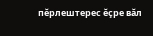пĕрлештерес ĕçре вăл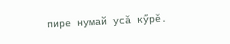пире нумай усă кӳрĕ.